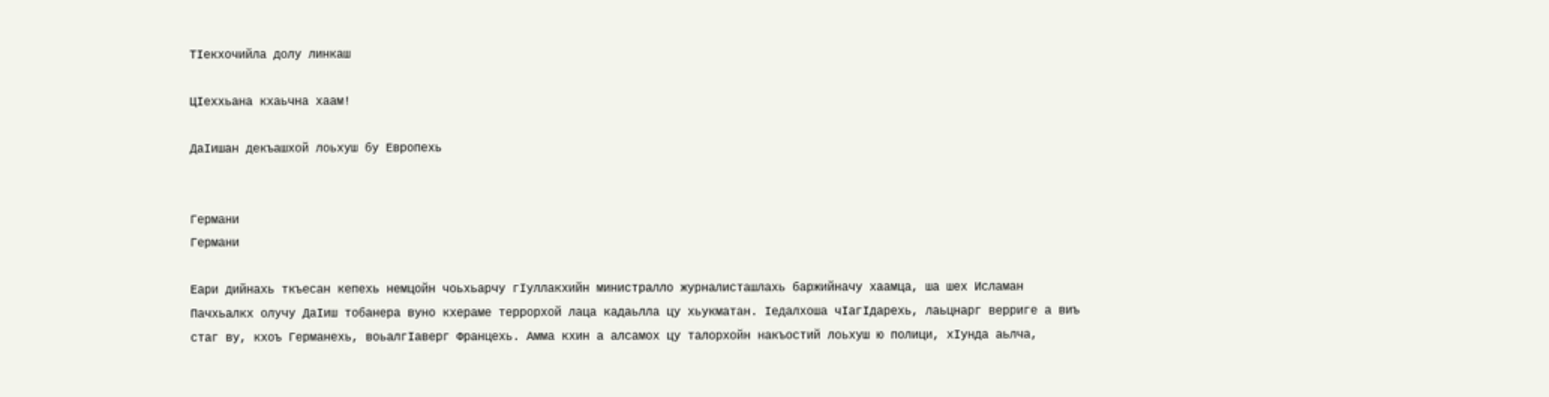ТIекхочийла долу линкаш

ЦIеххьана кхаьчна хаам!

ДаIишан декъашхой лоьхуш бу Европехь


Германи
Германи

Еари дийнахь ткъесан кепехь немцойн чоьхьарчу гIуллакхийн министралло журналисташлахь баржийначу хаамца, ша шех Исламан Пачхьалкх олучу ДаIиш тобанера вуно кхераме террорхой лаца кадаьлла цу хьукматан. Iедалхоша чIагIдарехь, лаьцнарг верриге а виъ стаг ву, кхоъ Германехь, воьалгIаверг Францехь. Амма кхин а алсамох цу талорхойн накъостий лоьхуш ю полици, хIунда аьлча,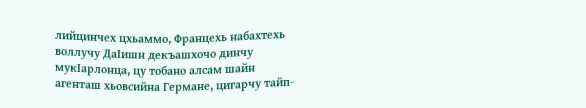лийцинчех цхьаммо, Францехь набахтехь воллучу ДаIишн декъашхочо динчу мукIарлонца, цу тобано алсам шайн агенташ хьовсийна Германе, цигарчу тайп-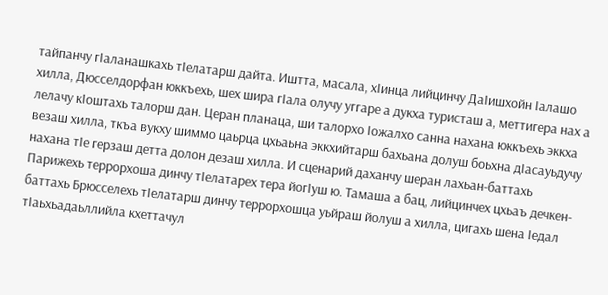тайпанчу гIаланашкахь тIелатарш дайта. Иштта, масала, хIинца лийцинчу ДаIишхойн Iалашо хилла, Дюсселдорфан юккъехь, шех шира гIала олучу уггаре а дукха туристаш а, меттигера нах а лелачу кIоштахь талорш дан. Церан планаца, ши талорхо Iожалхо санна нахана юккъехь эккха везаш хилла, ткъа вукху шиммо цаьрца цхьаьна эккхийтарш бахьана долуш боьхна дIасауьдучу нахана тIе герзаш детта долон дезаш хилла. И сценарий даханчу шеран лахьан-баттахь Парижехь террорхоша динчу тIелатарех тера йогIуш ю. Тамаша а бац, лийцинчех цхьаъ дечкен-баттахь Брюсселехь тIелатарш динчу террорхошца уьйраш йолуш а хилла, цигахь шена Iедал тIаьхьадаьллийла кхеттачул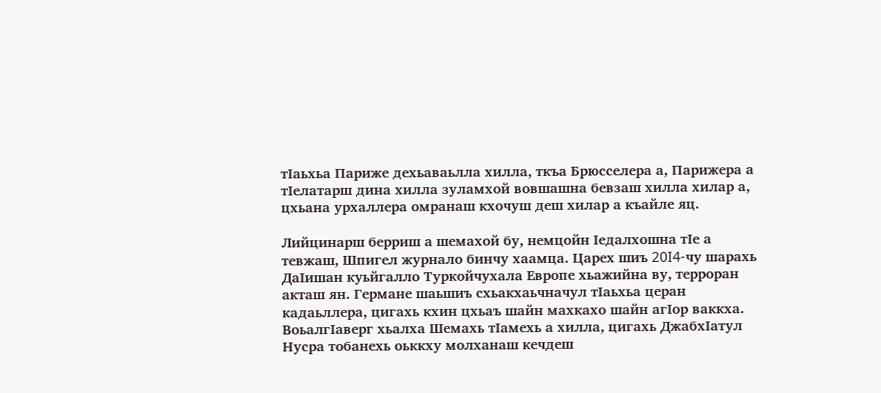тIаьхьа Париже дехьаваьлла хилла, ткъа Брюсселера а, Парижера а тIелатарш дина хилла зуламхой вовшашна бевзаш хилла хилар а, цхьана урхаллера омранаш кхочуш деш хилар а къайле яц.

Лийцинарш берриш а шемахой бу, немцойн Iедалхошна тIе а тевжаш, Шпигел журнало бинчу хаамца. Царех шиъ 20I4-чу шарахь ДаIишан куьйгалло Туркойчухала Европе хьажийна ву, терроран акташ ян. Германе шаьшиъ схьакхаьчначул тIаьхьа церан кадаьллера, цигахь кхин цхьаъ шайн махкахо шайн агIор ваккха. ВоьалгIаверг хьалха Шемахь тIамехь а хилла, цигахь ДжабхIатул Нусра тобанехь оьккху молханаш кечдеш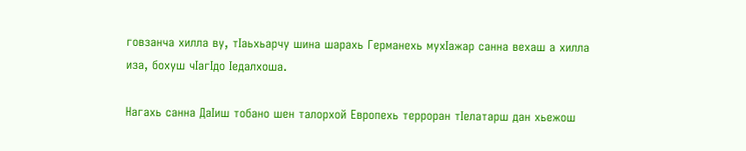говзанча хилла ву, тIаьхьарчу шина шарахь Германехь мухIажар санна вехаш а хилла иза, бохуш чIагIдо Iедалхоша.

Нагахь санна ДаIиш тобано шен талорхой Европехь терроран тIелатарш дан хьежош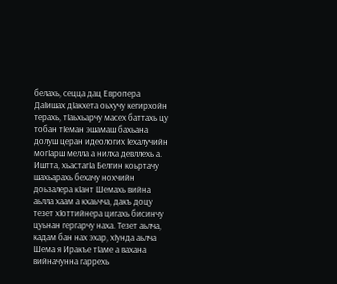белахь, сецца дац Европера ДаIишах дIакхета оьхучу кегирхойн терахь, тIаьхьарчу масех баттахь цу тобан тIеман эшамаш бахьана долуш церан идеологих Iехалучийн могIарш мелла а нилха девллехь а. Иштта, хьастагIа Белгин коьртачу шахьарахь бехачу нохчийн доьзалера кIант Шемахь вийна аьлла хаам а кхаьчча, дакъ доцу тезет хIоттийнера цигахь бисинчу цуьнан гергарчу наха. Тезет аьлча, кадам бан нах эхар, хIунда аьлча Шема я Иракъе тIаме а вахана вийначунна гаррехь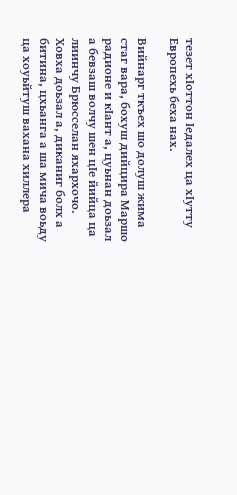тезет хIоттон Iедалех ца хIутту Европехь беха нах.

Вийнарг ткъех шо долуш жима стаг вара, бохуш дийцира Маршо радионе и кIант а, цуьнан доьзал а бевзаш волчу шен цIе йийца ца лиинчу Брюсселан яхархочо. Ховха доьзал а, диканиг болх а битина, цхьанга а ша мича воьду ца хоуьйтуш вахана хиллера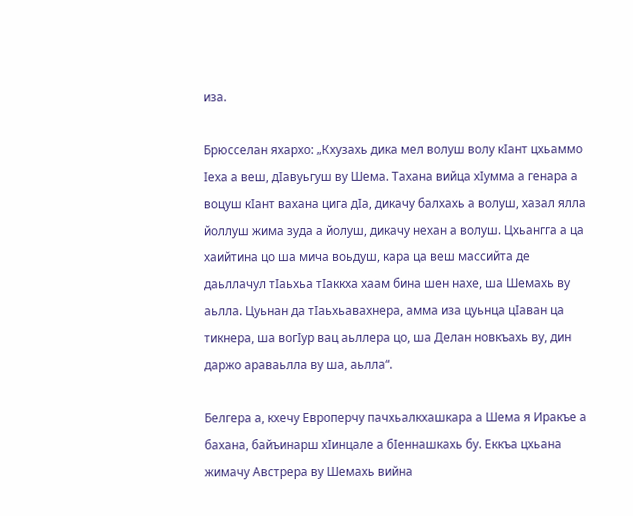иза.

Брюсселан яхархо: „Кхузахь дика мел волуш волу кIант цхьаммо Iеха а веш, дIавуьгуш ву Шема. Тахана вийца хIумма а генара а воцуш кIант вахана цига дIа, дикачу балхахь а волуш, хазал ялла йоллуш жима зуда а йолуш, дикачу нехан а волуш. Цхьангга а ца хаийтина цо ша мича воьдуш, кара ца веш массийта де даьллачул тIаьхьа тIаккха хаам бина шен нахе, ша Шемахь ву аьлла. Цуьнан да тIаьхьавахнера, амма иза цуьнца цIаван ца тикнера, ша вогIур вац аьллера цо, ша Делан новкъахь ву, дин даржо араваьлла ву ша, аьлла“.

Белгера а, кхечу Европерчу пачхьалкхашкара а Шема я Иракъе а бахана, байъинарш хIинцале а бIеннашкахь бу. Еккъа цхьана жимачу Австрера ву Шемахь вийна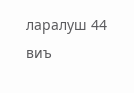ларалуш 44 виъ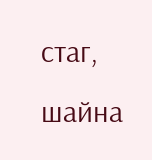стаг, шайна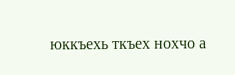юккъехь ткъех нохчо а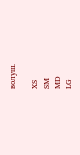волуш.

XS
SM
MD
LG